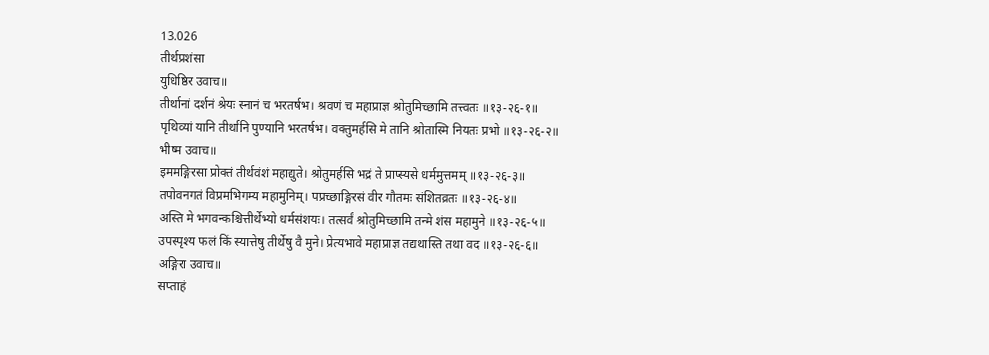13.026
तीर्थप्रशंसा
युधिष्ठिर उवाच॥
तीर्थानां दर्शनं श्रेयः स्नानं च भरतर्षभ। श्रवणं च महाप्राज्ञ श्रोतुमिच्छामि तत्त्वतः ॥१३-२६-१॥
पृथिव्यां यानि तीर्थानि पुण्यानि भरतर्षभ। वक्तुमर्हसि मे तानि श्रोतास्मि नियतः प्रभो ॥१३-२६-२॥
भीष्म उवाच॥
इममङ्गिरसा प्रोक्तं तीर्थवंशं महाद्युते। श्रोतुमर्हसि भद्रं ते प्राप्स्यसे धर्ममुत्तमम् ॥१३-२६-३॥
तपोवनगतं विप्रमभिगम्य महामुनिम्। पप्रच्छाङ्गिरसं वीर गौतमः संशितव्रतः ॥१३-२६-४॥
अस्ति मे भगवन्कश्चित्तीर्थेभ्यो धर्मसंशयः। तत्सर्वं श्रोतुमिच्छामि तन्मे शंस महामुने ॥१३-२६-५॥
उपस्पृश्य फलं किं स्यात्तेषु तीर्थेषु वै मुने। प्रेत्यभावे महाप्राज्ञ तद्यथास्ति तथा वद ॥१३-२६-६॥
अङ्गिरा उवाच॥
सप्ताहं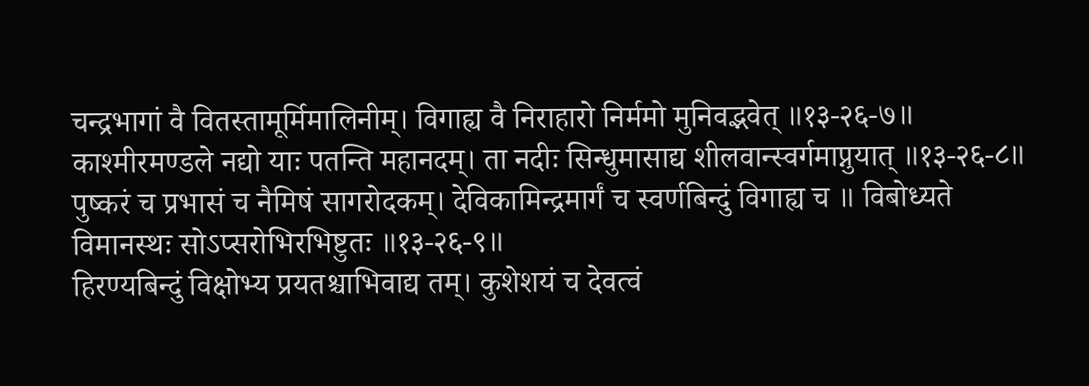चन्द्रभागां वै वितस्तामूर्मिमालिनीम्। विगाह्य वै निराहारो निर्ममो मुनिवद्भवेत् ॥१३-२६-७॥
काश्मीरमण्डले नद्यो याः पतन्ति महानदम्। ता नदीः सिन्धुमासाद्य शीलवान्स्वर्गमाप्नुयात् ॥१३-२६-८॥
पुष्करं च प्रभासं च नैमिषं सागरोदकम्। देविकामिन्द्रमार्गं च स्वर्णबिन्दुं विगाह्य च ॥ विबोध्यते विमानस्थः सोऽप्सरोभिरभिष्टुतः ॥१३-२६-९॥
हिरण्यबिन्दुं विक्षोभ्य प्रयतश्चाभिवाद्य तम्। कुशेशयं च देवत्वं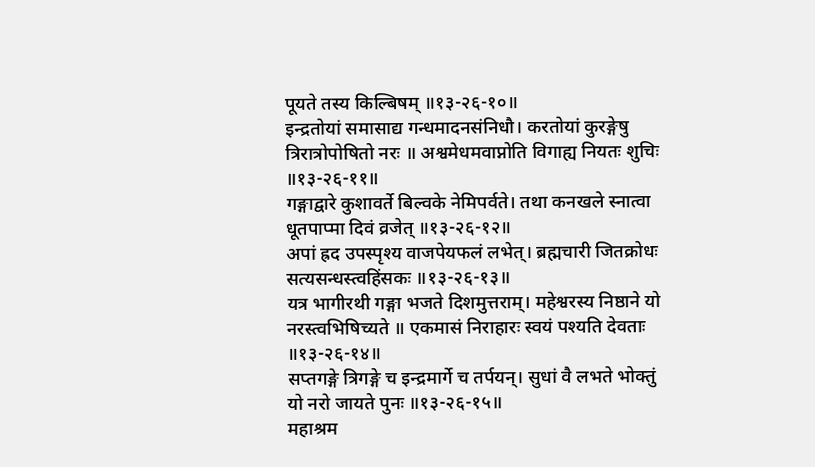पूयते तस्य किल्बिषम् ॥१३-२६-१०॥
इन्द्रतोयां समासाद्य गन्धमादनसंनिधौ। करतोयां कुरङ्गेषु त्रिरात्रोपोषितो नरः ॥ अश्वमेधमवाप्नोति विगाह्य नियतः शुचिः ॥१३-२६-११॥
गङ्गाद्वारे कुशावर्ते बिल्वके नेमिपर्वते। तथा कनखले स्नात्वा धूतपाप्मा दिवं व्रजेत् ॥१३-२६-१२॥
अपां ह्रद उपस्पृश्य वाजपेयफलं लभेत्। ब्रह्मचारी जितक्रोधः सत्यसन्धस्त्वहिंसकः ॥१३-२६-१३॥
यत्र भागीरथी गङ्गा भजते दिशमुत्तराम्। महेश्वरस्य निष्ठाने यो नरस्त्वभिषिच्यते ॥ एकमासं निराहारः स्वयं पश्यति देवताः ॥१३-२६-१४॥
सप्तगङ्गे त्रिगङ्गे च इन्द्रमार्गे च तर्पयन्। सुधां वै लभते भोक्तुं यो नरो जायते पुनः ॥१३-२६-१५॥
महाश्रम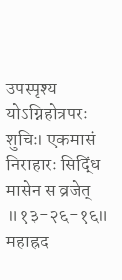उपस्पृश्य योऽग्निहोत्रपरः शुचिः। एकमासं निराहारः सिद्धिं मासेन स व्रजेत् ॥१३-२६-१६॥
महाह्रद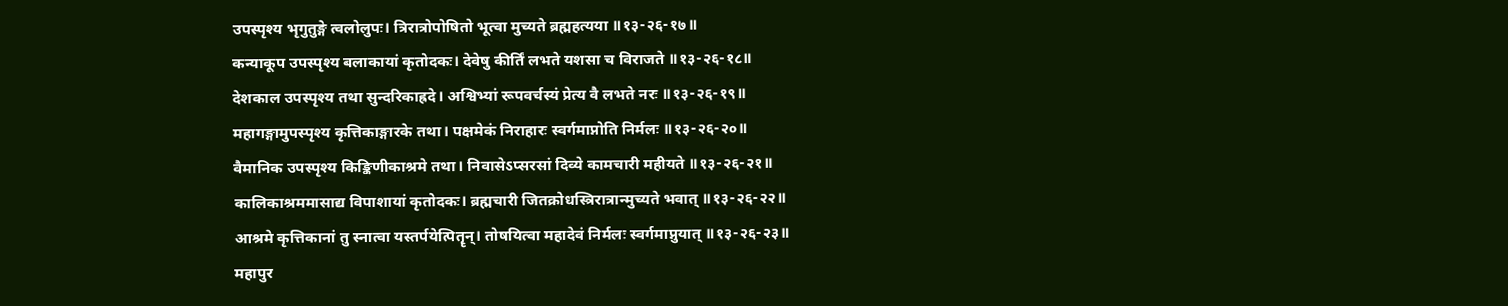उपस्पृश्य भृगुतुङ्गे त्वलोलुपः। त्रिरात्रोपोषितो भूत्वा मुच्यते ब्रह्महत्यया ॥१३-२६-१७॥
कन्याकूप उपस्पृश्य बलाकायां कृतोदकः। देवेषु कीर्तिं लभते यशसा च विराजते ॥१३-२६-१८॥
देशकाल उपस्पृश्य तथा सुन्दरिकाह्रदे। अश्विभ्यां रूपवर्चस्यं प्रेत्य वै लभते नरः ॥१३-२६-१९॥
महागङ्गामुपस्पृश्य कृत्तिकाङ्गारके तथा। पक्षमेकं निराहारः स्वर्गमाप्नोति निर्मलः ॥१३-२६-२०॥
वैमानिक उपस्पृश्य किङ्किणीकाश्रमे तथा। निवासेऽप्सरसां दिव्ये कामचारी महीयते ॥१३-२६-२१॥
कालिकाश्रममासाद्य विपाशायां कृतोदकः। ब्रह्मचारी जितक्रोधस्त्रिरात्रान्मुच्यते भवात् ॥१३-२६-२२॥
आश्रमे कृत्तिकानां तु स्नात्वा यस्तर्पयेत्पितॄन्। तोषयित्वा महादेवं निर्मलः स्वर्गमाप्नुयात् ॥१३-२६-२३॥
महापुर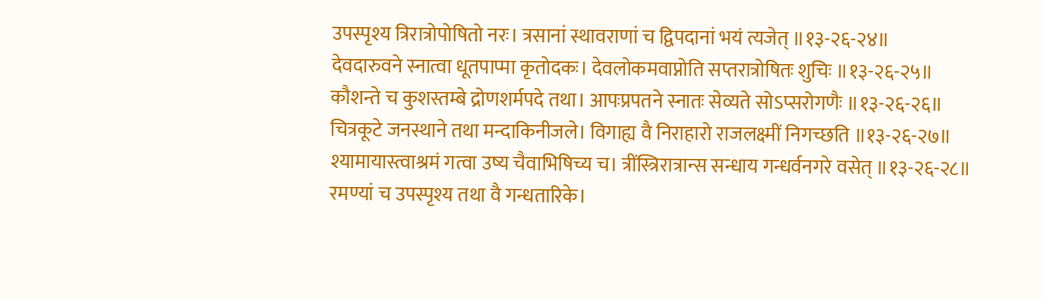उपस्पृश्य त्रिरात्रोपोषितो नरः। त्रसानां स्थावराणां च द्विपदानां भयं त्यजेत् ॥१३-२६-२४॥
देवदारुवने स्नात्वा धूतपाप्मा कृतोदकः। देवलोकमवाप्नोति सप्तरात्रोषितः शुचिः ॥१३-२६-२५॥
कौशन्ते च कुशस्तम्बे द्रोणशर्मपदे तथा। आपःप्रपतने स्नातः सेव्यते सोऽप्सरोगणैः ॥१३-२६-२६॥
चित्रकूटे जनस्थाने तथा मन्दाकिनीजले। विगाह्य वै निराहारो राजलक्ष्मीं निगच्छति ॥१३-२६-२७॥
श्यामायास्त्वाश्रमं गत्वा उष्य चैवाभिषिच्य च। त्रींस्त्रिरात्रान्स सन्धाय गन्धर्वनगरे वसेत् ॥१३-२६-२८॥
रमण्यां च उपस्पृश्य तथा वै गन्धतारिके।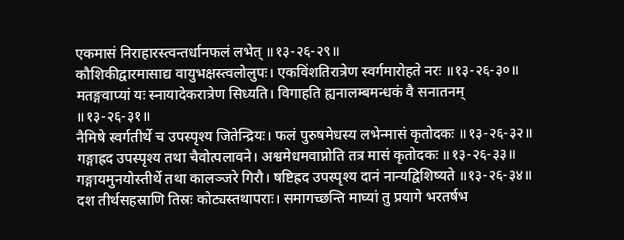एकमासं निराहारस्त्वन्तर्धानफलं लभेत् ॥१३-२६-२९॥
कौशिकीद्वारमासाद्य वायुभक्षस्त्वलोलुपः। एकविंशतिरात्रेण स्वर्गमारोहते नरः ॥१३-२६-३०॥
मतङ्गवाप्यां यः स्नायादेकरात्रेण सिध्यति। विगाहति ह्यनालम्बमन्धकं वै सनातनम् ॥१३-२६-३१॥
नैमिषे स्वर्गतीर्थे च उपस्पृश्य जितेन्द्रियः। फलं पुरुषमेधस्य लभेन्मासं कृतोदकः ॥१३-२६-३२॥
गङ्गाह्रद उपस्पृश्य तथा चैवोत्पलावने। अश्वमेधमवाप्नोति तत्र मासं कृतोदकः ॥१३-२६-३३॥
गङ्गायमुनयोस्तीर्थे तथा कालञ्जरे गिरौ। षष्टिह्रद उपस्पृश्य दानं नान्यद्विशिष्यते ॥१३-२६-३४॥
दश तीर्थसहस्राणि तिस्रः कोट्यस्तथापराः। समागच्छन्ति माघ्यां तु प्रयागे भरतर्षभ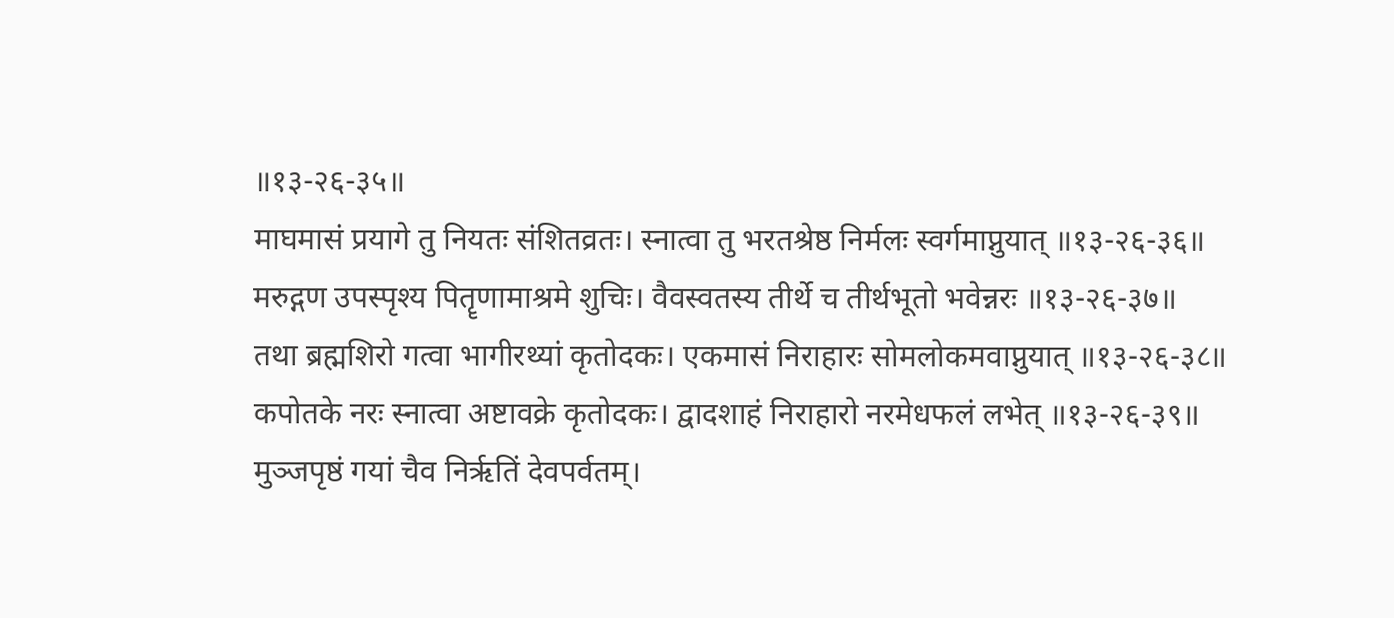॥१३-२६-३५॥
माघमासं प्रयागे तु नियतः संशितव्रतः। स्नात्वा तु भरतश्रेष्ठ निर्मलः स्वर्गमाप्नुयात् ॥१३-२६-३६॥
मरुद्गण उपस्पृश्य पितॄणामाश्रमे शुचिः। वैवस्वतस्य तीर्थे च तीर्थभूतो भवेन्नरः ॥१३-२६-३७॥
तथा ब्रह्मशिरो गत्वा भागीरथ्यां कृतोदकः। एकमासं निराहारः सोमलोकमवाप्नुयात् ॥१३-२६-३८॥
कपोतके नरः स्नात्वा अष्टावक्रे कृतोदकः। द्वादशाहं निराहारो नरमेधफलं लभेत् ॥१३-२६-३९॥
मुञ्जपृष्ठं गयां चैव निरृतिं देवपर्वतम्।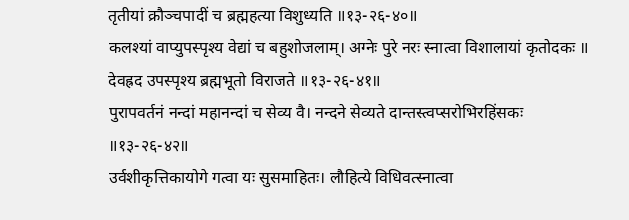तृतीयां क्रौञ्चपादीं च ब्रह्महत्या विशुध्यति ॥१३-२६-४०॥
कलश्यां वाप्युपस्पृश्य वेद्यां च बहुशोजलाम्। अग्नेः पुरे नरः स्नात्वा विशालायां कृतोदकः ॥ देवह्रद उपस्पृश्य ब्रह्मभूतो विराजते ॥१३-२६-४१॥
पुरापवर्तनं नन्दां महानन्दां च सेव्य वै। नन्दने सेव्यते दान्तस्त्वप्सरोभिरहिंसकः ॥१३-२६-४२॥
उर्वशीकृत्तिकायोगे गत्वा यः सुसमाहितः। लौहित्ये विधिवत्स्नात्वा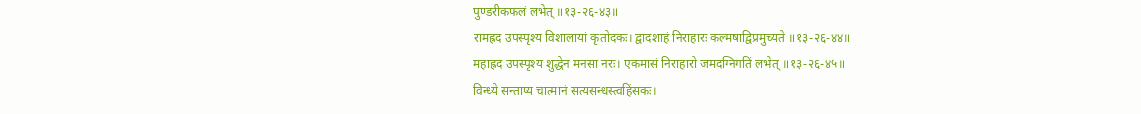पुण्डरीकफलं लभेत् ॥१३-२६-४३॥
रामह्रद उपस्पृश्य विशालायां कृतोदकः। द्वादशाहं निराहारः कल्मषाद्विप्रमुच्यते ॥१३-२६-४४॥
महाह्रद उपस्पृश्य शुद्धेन मनसा नरः। एकमासं निराहारो जमदग्निगतिं लभेत् ॥१३-२६-४५॥
विन्ध्ये सन्ताप्य चात्मानं सत्यसन्धस्त्वहिंसकः।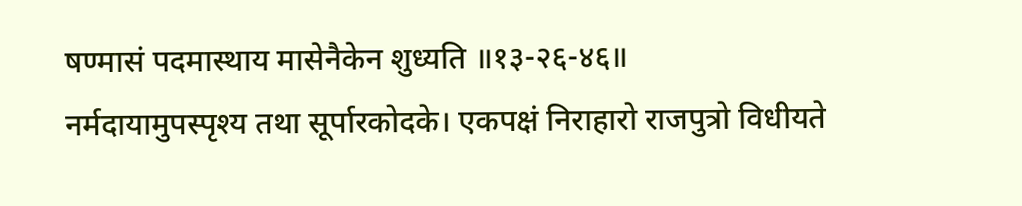षण्मासं पदमास्थाय मासेनैकेन शुध्यति ॥१३-२६-४६॥
नर्मदायामुपस्पृश्य तथा सूर्पारकोदके। एकपक्षं निराहारो राजपुत्रो विधीयते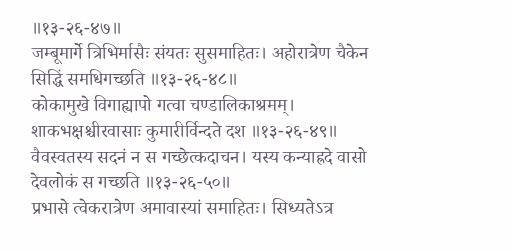॥१३-२६-४७॥
जम्बूमार्गे त्रिभिर्मासैः संयतः सुसमाहितः। अहोरात्रेण चैकेन सिद्धिं समधिगच्छति ॥१३-२६-४८॥
कोकामुखे विगाह्यापो गत्वा चण्डालिकाश्रमम्। शाकभक्षश्चीरवासाः कुमारीर्विन्दते दश ॥१३-२६-४९॥
वैवस्वतस्य सदनं न स गच्छेत्कदाचन। यस्य कन्याह्रदे वासो देवलोकं स गच्छति ॥१३-२६-५०॥
प्रभासे त्वेकरात्रेण अमावास्यां समाहितः। सिध्यतेऽत्र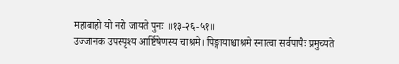महाबाहो यो नरो जायते पुनः ॥१३-२६-५१॥
उज्जानक उपस्पृश्य आर्ष्टिषेणस्य चाश्रमे। पिङ्गायाश्चाश्रमे स्नात्वा सर्वपापैः प्रमुच्यते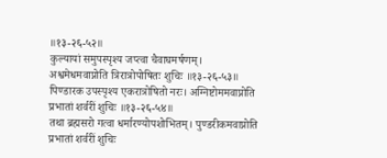॥१३-२६-५२॥
कुल्यायां समुपस्पृश्य जप्त्वा चैवाघमर्षणम्। अश्वमेधमवाप्नोति त्रिरात्रोपोषितः शुचिः ॥१३-२६-५३॥
पिण्डारक उपस्पृश्य एकरात्रोषितो नरः। अग्निष्टोममवाप्नोति प्रभातां शर्वरीं शुचिः ॥१३-२६-५४॥
तथा ब्रह्मसरो गत्वा धर्मारण्योपशोभितम्। पुण्डरीकमवाप्नोति प्रभातां शर्वरीं शुचिः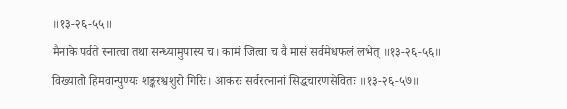॥१३-२६-५५॥
मैनाके पर्वते स्नात्वा तथा सन्ध्यामुपास्य च। कामं जित्वा च वै मासं सर्वमेधफलं लभेत् ॥१३-२६-५६॥
विख्यातो हिमवान्पुण्यः शङ्करश्वशुरो गिरिः। आकरः सर्वरत्नानां सिद्धचारणसेवितः ॥१३-२६-५७॥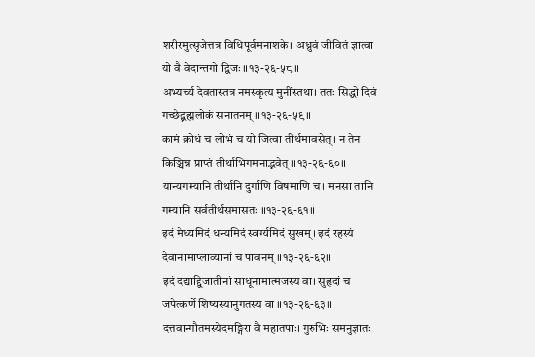शरीरमुत्सृजेत्तत्र विधिपूर्वमनाशके। अध्रुवं जीवितं ज्ञात्वा यो वै वेदान्तगो द्विजः ॥१३-२६-५८॥
अभ्यर्च्य देवतास्तत्र नमस्कृत्य मुनींस्तथा। ततः सिद्धो दिवं गच्छेद्ब्रह्मलोकं सनातनम् ॥१३-२६-५९॥
कामं क्रोधं च लोभं च यो जित्वा तीर्थमावसेत्। न तेन किञ्चिन्न प्राप्तं तीर्थाभिगमनाद्भवेत् ॥१३-२६-६०॥
यान्यगम्यानि तीर्थानि दुर्गाणि विषमाणि च। मनसा तानि गम्यानि सर्वतीर्थसमासतः ॥१३-२६-६१॥
इदं मेध्यमिदं धन्यमिदं स्वर्ग्यमिदं सुखम्। इदं रहस्यं देवानामाप्लाव्यानां च पावनम् ॥१३-२६-६२॥
इदं दद्याद्द्विजातीनां साधूनामात्मजस्य वा। सुहृदां च जपेत्कर्णे शिष्यस्यानुगतस्य वा ॥१३-२६-६३॥
दत्तवान्गौतमस्येदमङ्गिरा वै महातपाः। गुरुभिः समनुज्ञातः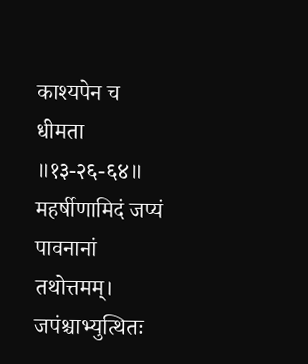काश्यपेन च धीमता ॥१३-२६-६४॥
महर्षीणामिदं जप्यं पावनानां तथोत्तमम्। जपंश्चाभ्युत्थितः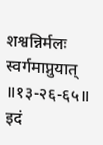शश्वन्निर्मलः स्वर्गमाप्नुयात् ॥१३-२६-६५॥
इदं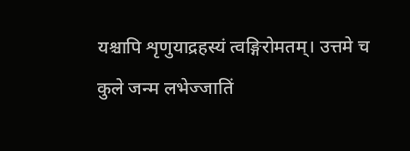यश्चापि शृणुयाद्रहस्यं त्वङ्गिरोमतम्। उत्तमे च कुले जन्म लभेज्जातिं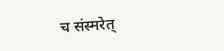च संस्मरेत्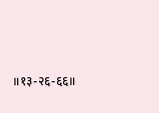॥१३-२६-६६॥